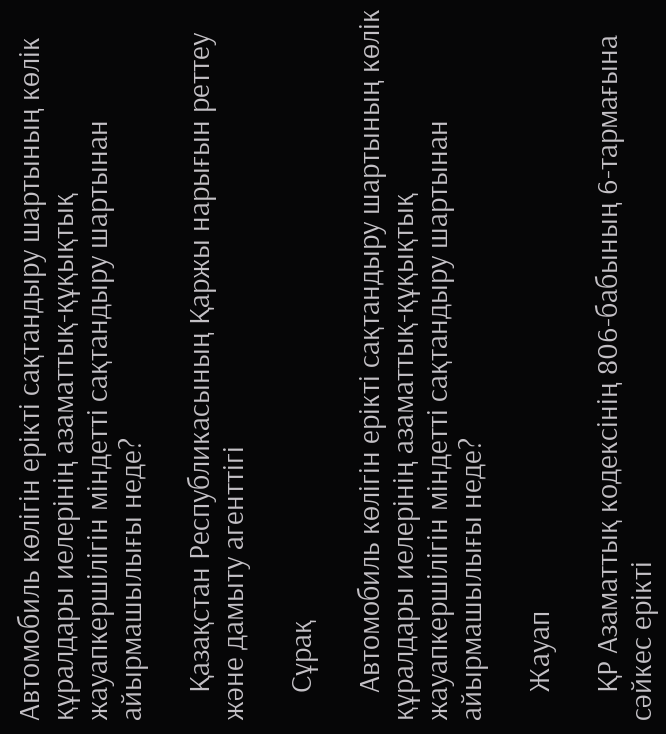Автомобиль көлігін ерікті сақтандыру шартының көлік құралдары иелерінің азаматтық-құқықтық жауапкершілігін міндетті сақтандыру шартынан айырмашылығы неде?

    Қазақстан Республикасының Қаржы нарығын реттеу және дамыту агенттігі

    Сұрақ

    Автомобиль көлігін ерікті сақтандыру шартының көлік құралдары иелерінің азаматтық-құқықтық жауапкершілігін міндетті сақтандыру шартынан айырмашылығы неде?

    Жауап

    ҚР Азаматтық кодексінің 806-бабының 6-тармағына сәйкес ерікті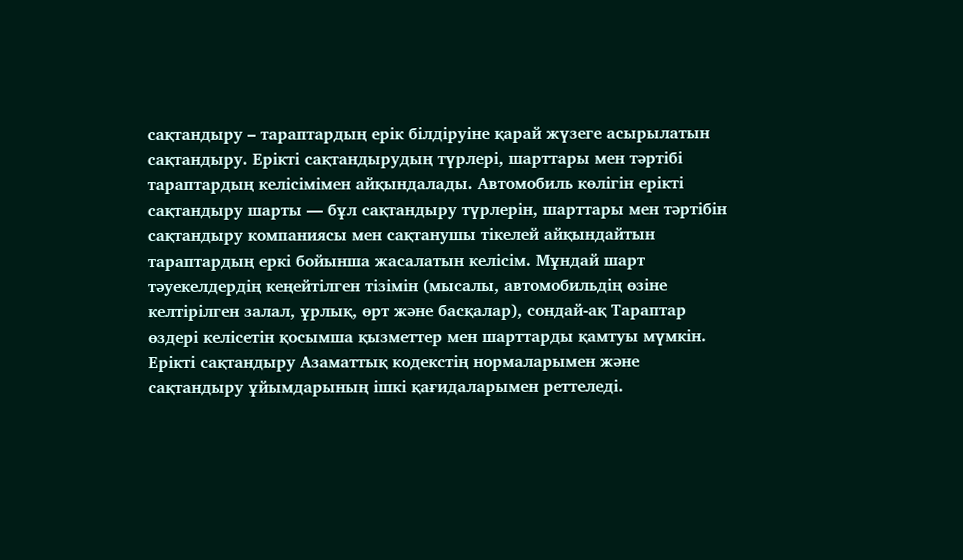сақтандыру – тараптардың ерік білдіруіне қарай жүзеге асырылатын сақтандыру. Ерікті сақтандырудың түрлері, шарттары мен тәртібі тараптардың келісімімен айқындалады. Автомобиль көлігін ерікті сақтандыру шарты — бұл сақтандыру түрлерін, шарттары мен тәртібін сақтандыру компаниясы мен сақтанушы тікелей айқындайтын тараптардың еркі бойынша жасалатын келісім. Мұндай шарт тәуекелдердің кеңейтілген тізімін (мысалы, автомобильдің өзіне келтірілген залал, ұрлық, өрт және басқалар), сондай-ақ Тараптар өздері келісетін қосымша қызметтер мен шарттарды қамтуы мүмкін. Ерікті сақтандыру Азаматтық кодекстің нормаларымен және сақтандыру ұйымдарының ішкі қағидаларымен реттеледі.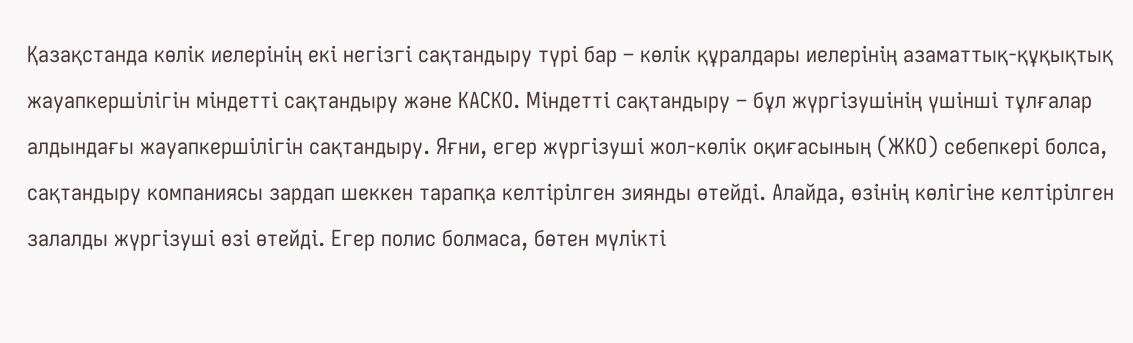Қазақстанда көлік иелерінің екі негізгі сақтандыру түрі бар – көлік құралдары иелерінің азаматтық-құқықтық жауапкершілігін міндетті сақтандыру және КАСКО. Міндетті сақтандыру – бұл жүргізушінің үшінші тұлғалар алдындағы жауапкершілігін сақтандыру. Яғни, егер жүргізуші жол-көлік оқиғасының (ЖКО) себепкері болса, сақтандыру компаниясы зардап шеккен тарапқа келтірілген зиянды өтейді. Алайда, өзінің көлігіне келтірілген залалды жүргізуші өзі өтейді. Егер полис болмаса, бөтен мүлікті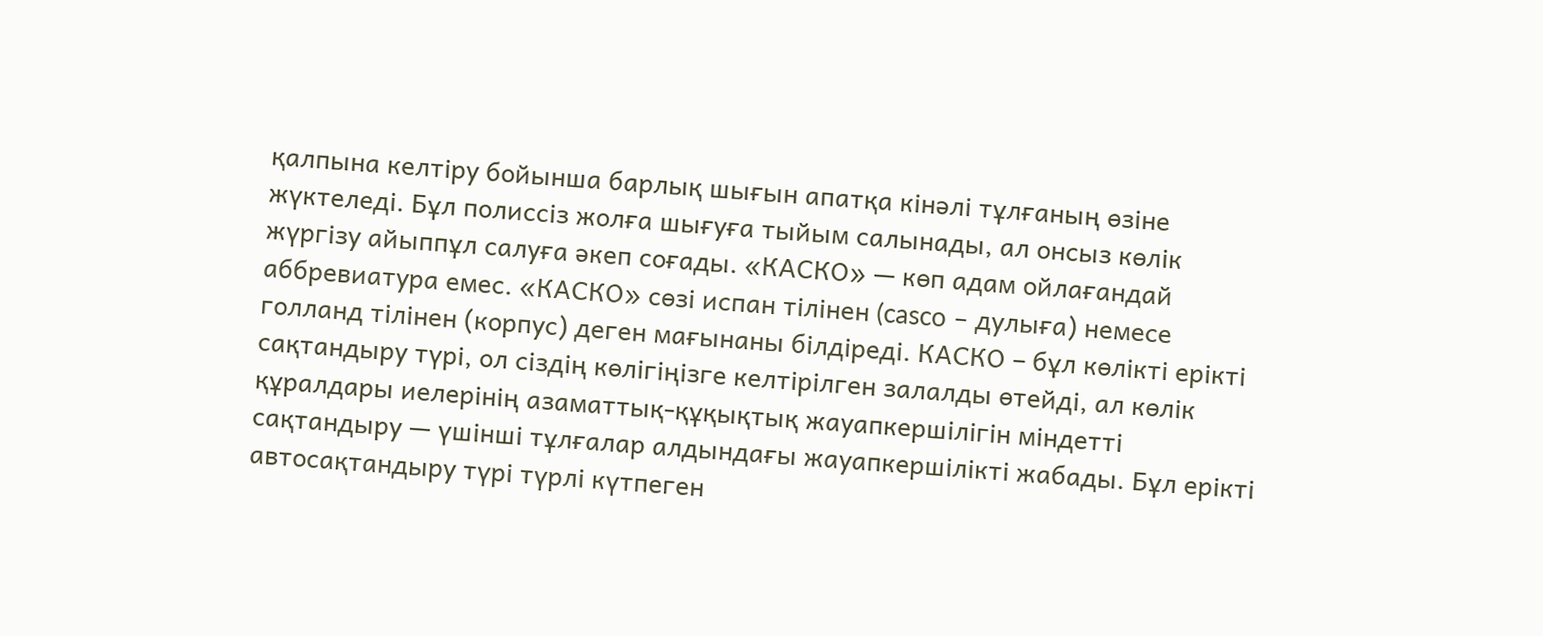қалпына келтіру бойынша барлық шығын апатқа кінәлі тұлғаның өзіне жүктеледі. Бұл полиссіз жолға шығуға тыйым салынады, ал онсыз көлік жүргізу айыппұл салуға әкеп соғады. «КАСКО» — көп адам ойлағандай аббревиатура емес. «КАСКО» сөзі испан тілінен (casco – дулыға) немесе голланд тілінен (корпус) деген мағынаны білдіреді. КАСКО – бұл көлікті ерікті сақтандыру түрі, ол сіздің көлігіңізге келтірілген залалды өтейді, ал көлік құралдары иелерінің азаматтық-құқықтық жауапкершілігін міндетті сақтандыру — үшінші тұлғалар алдындағы жауапкершілікті жабады. Бұл ерікті автосақтандыру түрі түрлі күтпеген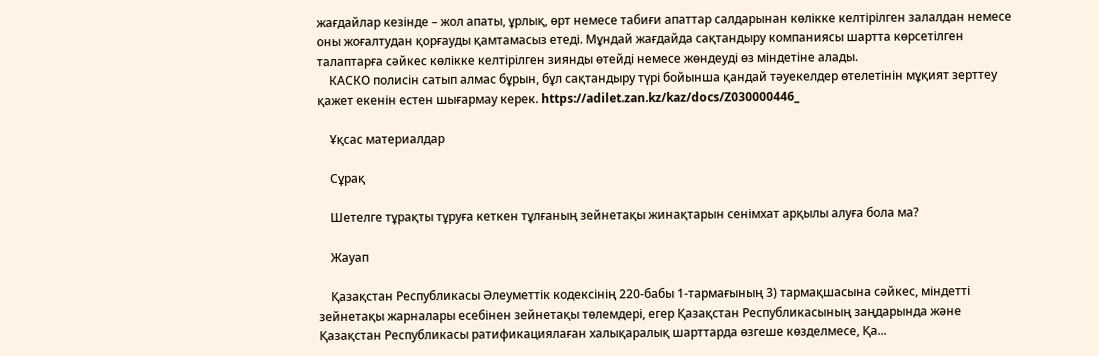жағдайлар кезінде – жол апаты, ұрлық, өрт немесе табиғи апаттар салдарынан көлікке келтірілген залалдан немесе оны жоғалтудан қорғауды қамтамасыз етеді. Мұндай жағдайда сақтандыру компаниясы шартта көрсетілген талаптарға сәйкес көлікке келтірілген зиянды өтейді немесе жөндеуді өз міндетіне алады.
    КАСКО полисін сатып алмас бұрын, бұл сақтандыру түрі бойынша қандай тәуекелдер өтелетінін мұқият зерттеу қажет екенін естен шығармау керек. https://adilet.zan.kz/kaz/docs/Z030000446_

    Ұқсас материалдар

    Сұрақ

    Шетелге тұрақты тұруға кеткен тұлғаның зейнетақы жинақтарын сенімхат арқылы алуға бола ма?

    Жауап

    Қазақстан Республикасы Әлеуметтік кодексінің 220-бабы 1-тармағының 3) тармақшасына сәйкес, міндетті зейнетақы жарналары есебінен зейнетақы төлемдері, егер Қазақстан Республикасының заңдарында және Қазақстан Республикасы ратификациялаған халықаралық шарттарда өзгеше көзделмесе, Қа...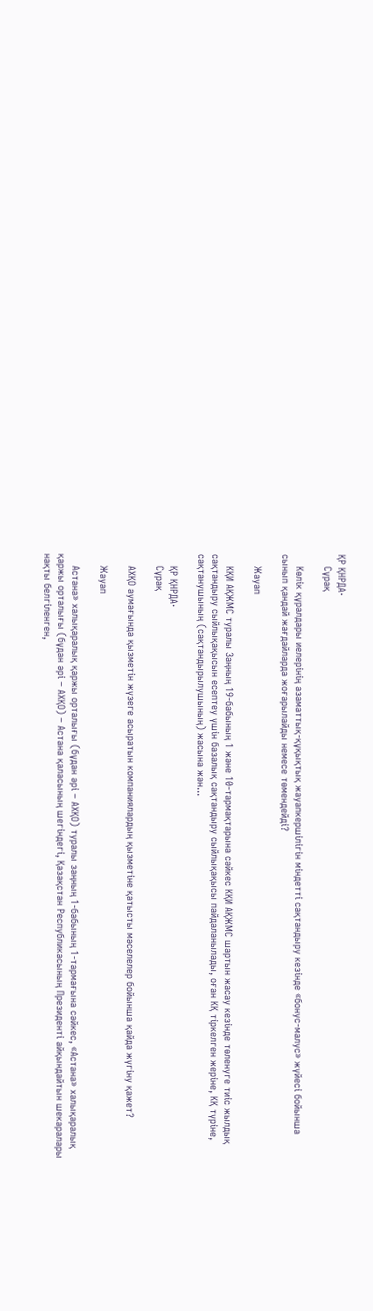ҚР ҚНРДА·
    Сұрақ

    Көлік құралдары иелерінің азаматтық-құқықтық жауапкершілігін міндетті сақтандыру кезінде «бонус-малус» жүйесі бойынша сынып қандай жағдайларда жоғарылайды немесе төмендейді?

    Жауап

    КҚИ АҚЖМС туралы Заңның 19-бабының 1 және 10-тармақтарына сәйкес КҚИ АҚЖМС шартын жасау кезінде төленуге тиіс жылдық сақтандыру сыйлықақысын есептеу үшін базалық сақтандыру сыйлықақысы пайдаланылады, оған КҚ тіркелген жеріне, КҚ түріне, сақтанушының (сақтандырылушының) жасына жән...

    ҚР ҚНРДА·
    Сұрақ

    АХҚО аумағында қызметін жүзеге асыратын компаниялардың қызметіне қатысты мәселелер бойынша қайда жүгіну қажет?

    Жауап

    Астана» халықаралық қаржы орталығы (бұдан әрі – АХҚО) туралы заңның 1-бабының 1-тармағына сәйкес, «Астана» халықаралық қаржы орталығы (бұдан әрі – АХҚО) – Астана қаласының шегіндегі, Қазақстан Республикасының Президенті айқындайтын шекаралары нақты белгіленген,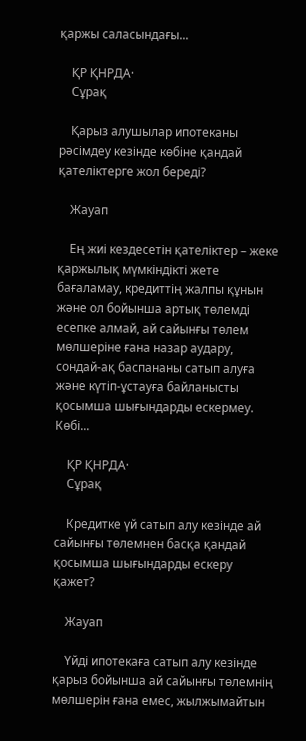қаржы саласындағы...

    ҚР ҚНРДА·
    Сұрақ

    Қарыз алушылар ипотеканы рәсімдеу кезінде көбіне қандай қателіктерге жол береді?

    Жауап

    Ең жиі кездесетін қателіктер – жеке қаржылық мүмкіндікті жете бағаламау, кредиттің жалпы құнын және ол бойынша артық төлемді есепке алмай, ай сайынғы төлем мөлшеріне ғана назар аудару, сондай-ақ баспананы сатып алуға және күтіп-ұстауға байланысты қосымша шығындарды ескермеу. Көбі...

    ҚР ҚНРДА·
    Сұрақ

    Кредитке үй сатып алу кезінде ай сайынғы төлемнен басқа қандай қосымша шығындарды ескеру қажет?

    Жауап

    Үйді ипотекаға сатып алу кезінде қарыз бойынша ай сайынғы төлемнің мөлшерін ғана емес, жылжымайтын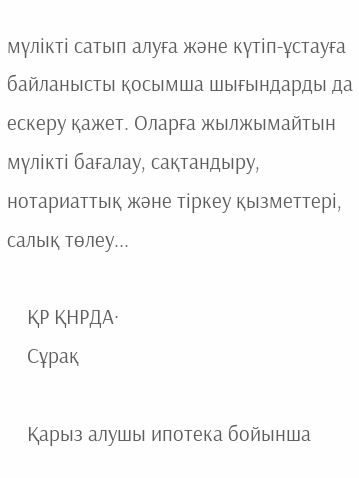мүлікті сатып алуға және күтіп-ұстауға байланысты қосымша шығындарды да ескеру қажет. Оларға жылжымайтын мүлікті бағалау, сақтандыру, нотариаттық және тіркеу қызметтері, салық төлеу...

    ҚР ҚНРДА·
    Сұрақ

    Қарыз алушы ипотека бойынша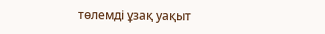төлемді ұзақ уақыт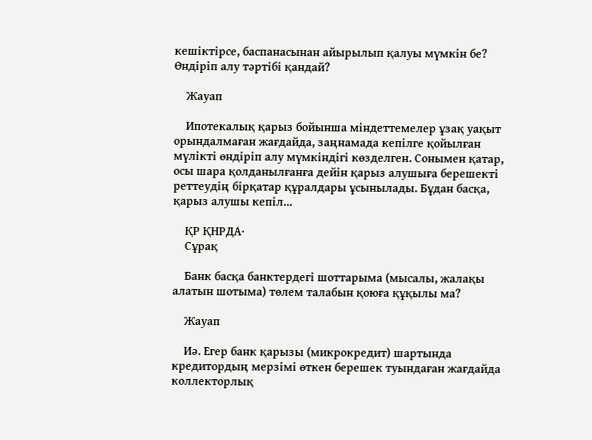кешіктірсе, баспанасынан айырылып қалуы мүмкін бе? Өндіріп алу тәртібі қандай?

    Жауап

    Ипотекалық қарыз бойынша міндеттемелер ұзақ уақыт орындалмаған жағдайда, заңнамада кепілге қойылған мүлікті өндіріп алу мүмкіндігі көзделген. Сонымен қатар, осы шара қолданылғанға дейін қарыз алушыға берешекті реттеудің бірқатар құралдары ұсынылады. Бұдан басқа, қарыз алушы кепіл...

    ҚР ҚНРДА·
    Сұрақ

    Банк басқа банктердегі шоттарыма (мысалы, жалақы алатын шотыма) төлем талабын қоюға құқылы ма?

    Жауап

    Иә. Егер банк қарызы (микрокредит) шартында кредитордың мерзімі өткен берешек туындаған жағдайда коллекторлық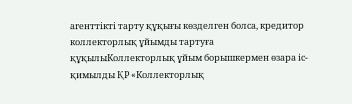агенттікті тарту құқығы көзделген болса, кредитор коллекторлық ұйымды тартуға құқылыКоллекторлық ұйым борышкермен өзара іс-қимылды ҚР «Коллекторлық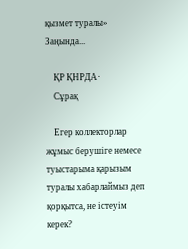қызмет туралы» Заңында...

    ҚР ҚНРДА·
    Сұрақ

    Егер коллекторлар жұмыс берушіге немесе туыстарыма қарызым туралы хабарлаймыз деп қорқытса, не істеуім керек?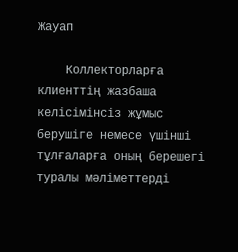Жауап

    Коллекторларға клиенттің жазбаша келісімінсіз жұмыс берушіге немесе үшінші тұлғаларға оның берешегі туралы мәліметтерді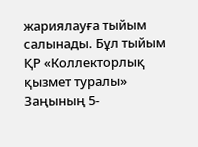жариялауға тыйым салынады. Бұл тыйым ҚР «Коллекторлық қызмет туралы» Заңының 5-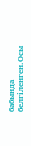бабында белгіленген.Осы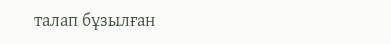талап бұзылған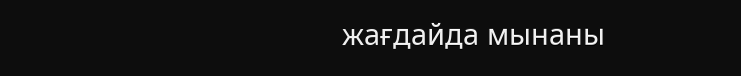жағдайда мынаны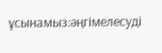ұсынамыз:әңгімелесуді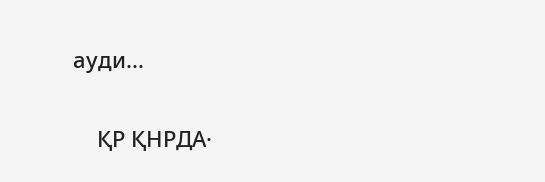ауди...

    ҚР ҚНРДА·